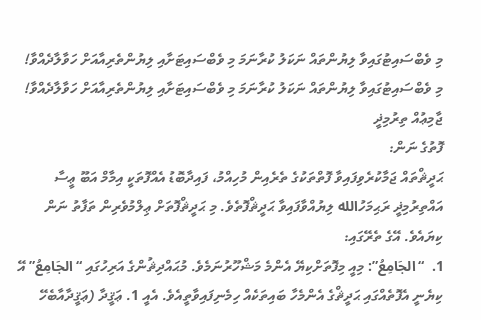މި ވެބްސައިޓުގައިވާ ލިޔުންތައް ނަކަލު ކުރާނަމަ މި ވެބްސައިޓަށާއި ލިޔުންތެރިއާއަށް ހަވާލާދެއްވާ!
މި ވެބްސައިޓުގައިވާ ލިޔުންތައް ނަކަލު ކުރާނަމަ މި ވެބްސައިޓަށާއި ލިޔުންތެރިއާއަށް ހަވާލާދެއްވާ!
ޖާމިޢުއް ތިރުމިޛީ
ފޮތުގެ ނަން:
ޙަދީޘްތައް ޖަމާކުރެވިފައިވާ ފޮތްތަކުގެ ތެރެއިން މުހިއްމު، ފައިދާބޮޑު އެއްފޮތަކީ އިމާމް އަބޫ ޢީސާ އައްތިރުމިޛީ ރަޙިމަހުالله ލިޔުއްވާފައިވާ ޙަދީޘްފޮތެވެ. މި ޙަދީޘްފޮތަށް ޢިލްމުވެރިން ތަފާތު ނަން ކިޔައެވެ. އޭގެ ތެރޭގައި:
1.  “الجَامِعُ”: މިއީ މިފޮތަށްކިޔޭ އެންމެ މަޝްހޫރުނަމެވެ. މުޙައްދިޘުންގެ އަރިހުގައި “الجَامِعُ” އޭ ކިޔެނީ އެފޮތެއްގައި ޙަދީޘްގެ އެންމެހާ ބައިތަކެއް ހިމެނިފައިވާތީއެވެ. އެއީ 1. ޢަޤީދާ (ޢަޤީދާއާބެހޭ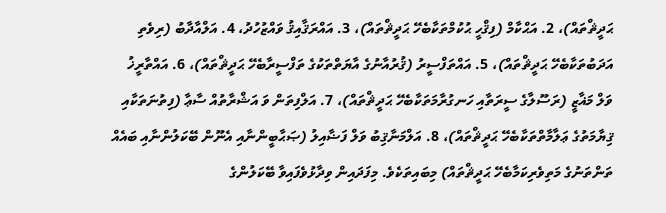ޙަދީޘްތައް)، 2. އަޙްކާމް (ފިޤްހީ ޙުކުމްތަކާބެހޭ ޙަދީޘްތައް)، 3. އައްރަޤާއިޤު ވައްޒުހުދު، 4. އަލްއާދާބު (ރިވެތި އަދަބުތަކާބެހޭ ޙަދީޘްތައް)، 5. އައްތަފްސީރު (ޤުރުއާނުގެ އާޔަތްތަކުގެ ތަފްސީރާބެހޭ ޙަދީޘްތައް)، 6. އައްތާރީޚު ވަލް މަޣާޒީ (ރަސޫލާގެ ސީރަތާއި ހަނގުރާމަތަކާބެހޭ ޙަދީޘްތައް)، 7. އަލްފިތަން ވަ އަޝްރާތުއް ސާޢާ (ފިތުނަތަކާއި ޤިޔާމަތުގެ ޢަލާމާތްތަކާބެހޭ ޙަދީޘްތައް)، 8. އަލްމަނާޤިބު ވަލް ފަޟާއިލު (ޞަޙާބީންނާއި އެނޫން ބޭކަލުންނާއި ބައެއް ތަންތަނުގެ މަތިވެރިކަމާބެހޭ ޙަދީޘްތައް) މިބައިތަކެވެ. މިފަދައިން ވިދާޅުވެފައިވާ ބޭކަލުންގެ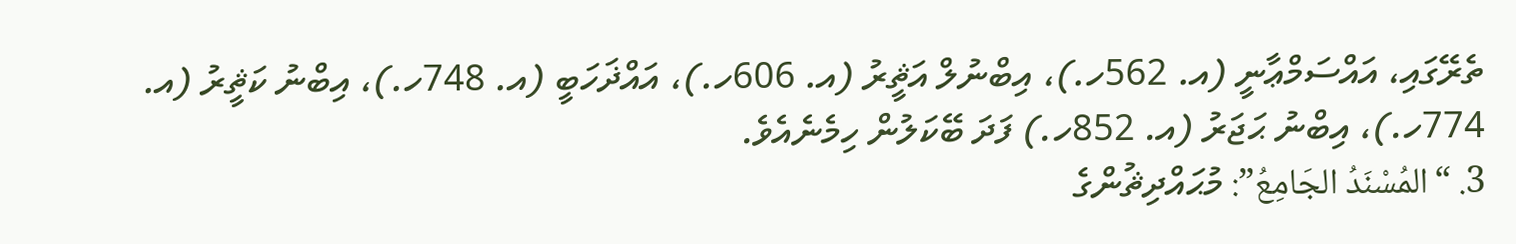ތެރޭގައި، އައްސަމްޢާނީ (އ. 562ހ.)، އިބްނުލް އަޘީރު (އ. 606ހ.)، އައްޛަހަބީ (އ. 748ހ.)، އިބްނު ކަޘީރު (އ. 774ހ.)، އިބްނު ޙަޖަރު (އ. 852ހ.) ފަދަ ބޭކަލުން ހިމެނެއެވެ.
3. “المُسْنَدُ الجَامِعُ”: މުޙައްދިޘުންގެ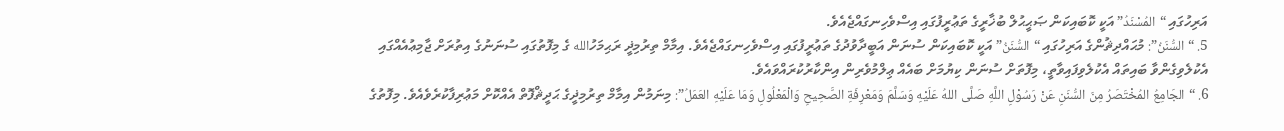އަރިހުގައި “المُسْنَدُ” އަކީ ކޮބައިކަން ޞަޙީޙުލް ބުޚާރީގެ ތަޢުރީފުގައި އިސްވެހިނގައްޖެއެވެ.
5. “السُّنَنُ”: މުޙައްދިޘުންގެ އަރިހުގައި “السُّنَنُ” އަކީ ކޮބައިކަން ސުނަން އަބީދާވުދުގެ ތަޢުރީފުގައި އިސްވެހިނގައްޖެއެވެ. އިމާމް ތިރުމިޛީ ރަޙިމަހުالله ގެ މިފޮތުގައި ސުނަނުގެ އިތުރަށް ޖާމިޢުއެއްގައި އެކުލެވިގެންވާ ބައިތައް އެކުލެވިފައިވާތީ، މިފޮތަށް ސުނަން ކިޔުމަށް ބައެއް ޢިލްމުވެރިން އިންކާރުކުރައްވައެވެ.
6. “الجَامِعُ المُخْتَصَرُ مِنَ السُّنَنِ عَنْ رَسُوْلِ اللَّهِ صَلَّى اللهُ عَلَيْهِ وَسَلَّمَ وَمَعْرِفَةِ الصَّحِيحِ وَالْمَعْلُولِ وَمَا عَلَيْهِ العَمَلُ”: މިނަމުން އިމާމް ތިރުމިޛީގެ ޙަދީޘްފޮތް އެއްކޮށް މަޢުރިފާކުރެވެއެވެ. މިފޮތުގެ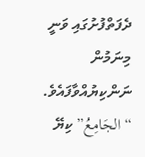ދެފަތްފުށުގައި ވަނީ މިނަމުން ނަންކިޔުއްވާފައެވެ. “الجَامِعُ” ކިޔޭ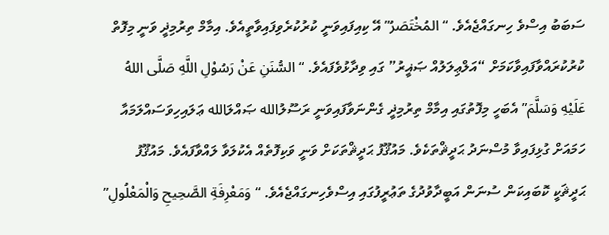ސަބަބު އިސްވެ ހިނގައްޖެއެވެ. “المُخْتَصَرُ” އޭ ކިއިފައިވަނީ ކުރުކުރެވިފައިވާތީއެވެ. އިމާމް ތިރުމިޛީ ވަނީ މިފޮތް ކުރުކުރައްވާފައިވާކަމަށް “އަލްޢިލަލުއް ޞަޣީރު” ގައި ވިދާޅުވެފައެވެ. “السُّنَنِ عَنْ رَسُوْلِ اللَّهِ صَلَّى اللهُ عَلَيْهِ وَسَلَّمَ” އެބަހީ މިފޮތުގައި އިމާމް ތިރުމިޛީ ގެންނަވާފައިވަނީ ރަސޫލުالله ޞައްލަالله ޢަލައިހިވަސައްލަމައާ ހަމައަށް ގުޅިފައިވާ މުސްނަދު ޙަދީޘްތަކެވެ. މައުޤޫފު ޙަދީޘްތަކަށް ވަނީ ވަކިފޮތެއް އެކުލަވާ ލައްވާފައެވެ. މައުޤޫފު ޙަދީޘަކީ ކޮބައިކަން ސުނަން އަބީދާވުދުގެ ތަޢުރީފުގައި އިސްވެހިނގައްޖެއެވެ. “وَمَعْرِفَةِ الصَّحِيحِ وَالْمَعْلُولِ”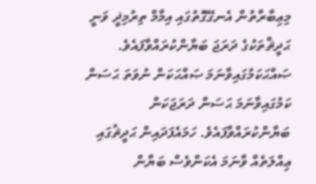މިޢިބާރާތުން އެނގޭގޮތުގައި އިމާމް ތިރުމިޛީ ވަނީ ޙަދީޘްތަކުގެ ދަރަޖަ ބަޔާންކުރައްވާފައެވެ. ޞައްޙަކަމުގައިވާނަމަ ޞައްޙަކަން ނުވަތަ ޙަސަން ކަމުގައިވާނަމަ ޙަސަން ދަރަޖަކަން ބަޔާންކުރައްވާފައެވެ. ހަމައެފަދައިން ޙަދީޘުގައި ޢިއްލަތެއް ވާނަމަ އެކަންވެސް ބަޔާން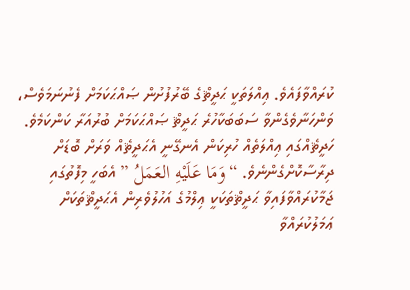ކުރައްވާފައެވެ. ޢިއްލަތަކީ ޙަދީޘްގެ ބޭރުފުށުން ޞައްޙަކަމަށް ފެނުނަމަވެސް، ވަންހަނާވެގެންވާ ސަބަބަކާހުރެ ޙަދީޘް ޞައްޙަކަމަށް ބުރުއަރާ ކަންކަމެވެ. ހަދީޘެއްގައި ޢިއްލަތެއް ހުރިކަން އެނގޭނީ އެޙަދީޘެއް ވަރަށް ބޮޑަށް ދިރާސާކޮށްގެންނެވެ. “وَمَا عَلَيْهِ العَمَلُ ” އެބަހީ މިފޮތުގައި ޖަމާކުރައްވާފައިވާ ޙަދީޘްތަކަކީ ޢިލްމުގެ އަހުލުވެރިން އެޙަދީޘްތަކަށް ޢަމަލުކުރައްވާ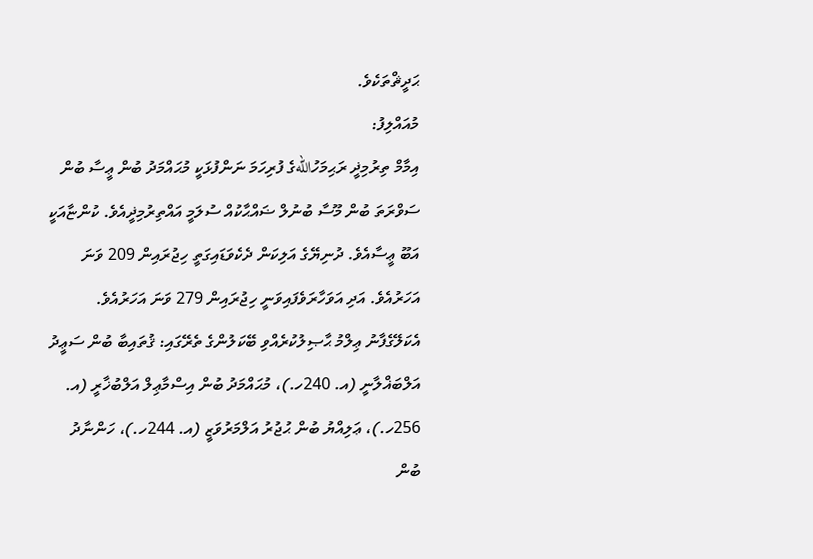ޙަދީޘްތަކެވެ.
މުއައްލިފު:
އިމާމް ތިރުމިޛީ ރަޙިމަހުاللهގެ ފުރިހަމަ ނަންފުޅަކީ މުޙައްމަދު ބުން ޢީސާ ބުން ސަވްރަތަ ބުން މޫސާ ބުނުލް ޟައްޙާކުއް ސުލަމީ އައްތިރުމިޛީއެވެ. ކުންޏާއަކީ އަބޫ ޢީސާއެވެ. ދުނިޔޭގެ އަލިކަން ދެކެވަޑައިގަތީ ހިޖުރައިން 209 ވަނަ އަހަރުއެވެ. އަދި އަވަހާރަވެފައިވަނީ ހިޖުރައިން 279 ވަނަ އަހަރުއެވެ.
އެކަލޭގެފާނު ޢިލްމު ޙާޞިލުކުރެއްވި ބޭކަލުންގެ ތެރޭގައި: ޤުތައިބާ ބުން ސަޢީދު އަލްބަޣްލާނީ (އ. 240ހ.)، މުޙައްމަދު ބުން އިސްމާޢިލް އަލްބުޚާރީ (އ. 256ހ.)، ޢަލިއްޔު ބުން ޙުޖުރު އަލްމަރުވަޒީ (އ. 244ހ.)، ހަންނާދު ބުން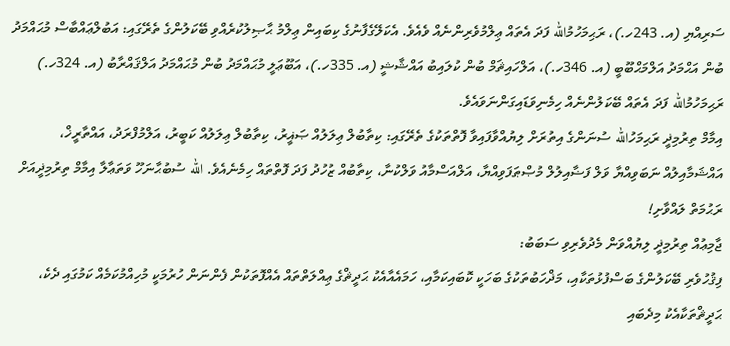ސަރިއްޔި (އ. 243ހ.)، ރަޙިމަހުމުالله ފަދަ އެތައް ޢިލްމުވެރިންނެއް ވެއެވެ. އެކަލޭގެފާނުގެ ކިބައިން ޢިލްމު ޙާޞިލުކުރެއްވި ބޭކަލުންގެ ތެރޭގައި: އަބުލްޢައްބާސް މުޙައްމަދު ބުން އަޙްމަދު އަލްމަޙްބޫބީ (އ. 346ހ.)، އަލްހައިޘަމް ބުން ކުލައިބު އައްޝާޝީ (އ. 335ހ.)، އަބޫޢަލީ މުޙައްމަދު ބުން މުޙައްމަދު އަލްޤައްރާބު (އ. 324ހ.) ރަޙިމަހުމުالله ފަދަ އެތައް ބޭކަލުންނެއް ހިމެނިވަޑައިގަންނަވައެވެ.
އިމާމް ތިރުމިޛީ ރަޙިމަހުالله ސުނަންގެ އިތުރަށް ލިޔުއްވާފައިވާ ފޮތްތަކުގެ ތެރޭގައި: ކިތާބުލް ޢިލަލުއް ޞަޣީރު، ކިތާބުލް ޢިލަލުއް ކަބީރު، އަލްމުފްރަދު، އައްތާރީޚް، އައްޝަމާއިލުއް ނަބަވިއްޔާ ވަލް ފަޟާއިލުލް މުޞްޠަފަވިއްޔާ، އަލްއަސްމާއު ވަލްކުނާ، ކިތާބުއް ޒުހުދު ފަދަ ފޮތްތައް ހިމެނެއެވެ. الله ސުބުޙާނަހޫ ވަތަޢާލާ އިމާމް ތިރުމިޛީއަށް ރަޙުމަތް ލައްވާށި!
ޖާމިޢުއް ތިރުމިޛީ ލިޔުއްވަން މެދުވެރިވި ސަބަބު:
ފިޤުހުވެރި ބޭކަލުންގެ ބަސްފުޅުތަކާއި، މަޛްހަބުތަކުގެ ބަހަކީ ކޮބައިކަމާއި، ހަމައެއާއެކު ޙަދީޘްގެ ޢިއްލަތްތައް އެއްފޮތަކުން ފެންނަން ހުރުމަކީ މުހިއްމުކަމެއް ކަމުގައި ދެކެ، ޙަދީޘްތަކާއެކު މިދެބައި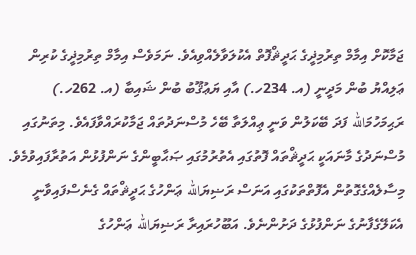ޖަމާކޮށް އިމާމް ތިރުމިޛީގެ ޙަދީޘްފޮތް އެކުލަވާލެއްވިއެވެ. ނަމަވެސް އިމާމް ތިރުމިޛީގެ ކުރިން ޢަލިއްޔު ބުން މަދީނީ (އ. 234ހ.) އާއި ޔަޢުޤޫބު ބުން ޝައިބާ (އ. 262ހ.) ރަޙިމަހުމަالله ފަދަ ބޭކަލުން ވަނީ ޢިއްލަތާ ބޭހެ މުސްނަދުތައް ޖަމާކުރައްވާފައެވެ. މިތަނުގައި މުސްނަދުގެ މާނައަކީ ޙަދީޘްތައް ފޮތުގައި އެތުރުމުގައި ޞަޙާބީންގެ ނަންފުޅުން އަތުރާފައިވުމެވެ. މިސާލެއްގެގޮތުން އެފޮތްތަކުގައި އަނަސް ރަޟިޔަالله ޢަންހުގެ ޙަދީޘްތައް ގެނެސްފައިވާނީ އެކަލޭގެފާނުގެ ނަންފުޅުގެ ދަށުންނެވެ. އަބޫހުރައިރާ ރަޟިޔަالله ޢަންހުގެ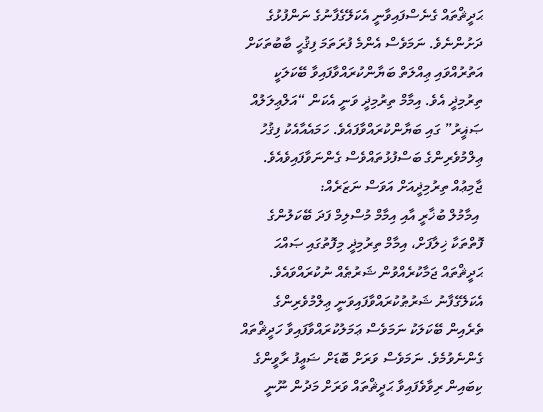ޙަދީޘްތައް ގެނެސްފައިވާނީ އެކަލޭގެފާނުގެ ނަންފުޅުގެ ދަށުންނެވެ. ނަމަވެސް އެންމެ ފުރަތަމަ ފިޤުހީ ބާބުތަކަށް އަތުރުއްވައި ޢިއްލަތް ބަޔާންކުރައްވާފައިވާ ބޭކަލަކީ ތިރުމިޛީ އެވެ. އިމާމް ތިރުމިޛީ ވަނީ އެކަން “އަލްޢިލަލުއް ޞަޣީރު” ގައި ބަޔާންކުރައްވާފައެވެ. ހަމައެއާއެކު ފިޤުހު ޢިލްމުވެރިންގެ ބަސްފުޅުތައްވެސް ގެންނަވާފައިވެއެވެ.
ޖާމިޢުއް ތިރުމިޛީއަށް އަވަސް ނަޒަރެއް:
 އިމާމުލް ބުޚާރީ އާއި އިމާމް މުސްލިމް ފަދަ ބޭކަލުންގެ ފޮތްތަކާ ޚިލާފަށް، އިމާމް ތިރުމިޛީ މިފޮތުގައި ޞައްޙަ ޙަދީޘްތައް ޖަމާކުރެއްވުން ޝަރުޠެއް ނުކުރައްވައެވެ. އެކަލޭގެފާނު ޝަރުޠުކުރައްވާފައިވަނީ ޢިލްމުވެރިންގެ ތެރެއިން ބޭކަލަކު ނަމަވެސް ޢަމަލުކުރައްވާފައިވާ ހަދީޘްތައް ގެންނެވުމެވެ. ނަމަވެސް ވަރަށް ބޮޑަށް ޟަޢީފު ރާވީންގެ ކިބައިން ރިވާވެފައިވާ ޙަދީޘްތައް ވަރަށް މަދުން ނޫނީ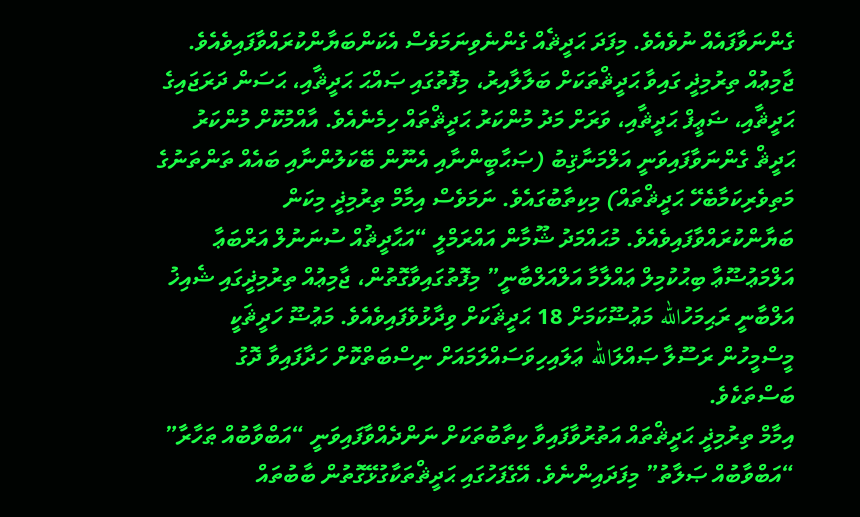ގެންނަވާފައެއް ނުވެއެވެ. މިފަދަ ޙަދީޘެއް ގެންނެވިނަމަވެސް އެކަންބަޔާންކުރައްވާފައިވެއެވެ.
ޖާމިޢުއް ތިރުމިޛީ ގައިވާ ޙަދީޘްތަކަށް ބަލާލާއިރު، މިފޮތުގައި ޞައްޙަ ޙަދީޘާއި، ޙަސަން ދަރަޖައިގެ ޙަދީޘާއި، ޟަޢީފް ޙަދީޘާއި، ވަރަށް މަދު މުންކަރު ޙަދީޘްތައް ހިމެނެއެވެ. އާއްމުކޮށް މުންކަރު ޙަދީޘް ގެންނަވާފައިވަނީ އަލްމަނާޤިބު (ޞަޙާބީންނާއި އެނޫން ބޭކަލުންނާއި ބައެއް ތަންތަނުގެ މަތިވެރިކަމާބެހޭ ޙަދީޘްތައް) މިކިތާބުގައެވެ. ނަމަވެސް އިމާމް ތިރުމިޛީ މިކަން ބަޔާންކުރައްވާފައިވެއެވެ. މުޙައްމަދު ޝޫމާން އައްރަމްލީ “އަޙާދީޘުއް ސުނަނުލް އަރްބަޢާ އަލްމަޢުޟޫޢާ ބިޙުކުމިލް ޢައްލާމާ އަލްއަލްބާނީ” މިފޮތުގައިވާގޮތުން، ޖާމިޢުއް ތިރުމިޛީގައި ޝެއިޚު އަލްބާނީ ރަޙިމަހުالله މަޢުޟޫކަމަށް 18 ޙަދީޘަކަށް ވިދާޅުވެފައިވެއެވެ. މަޢުޟޫ ހަދީޘަކީ މީސްމީހުން ރަސޫލާ ޞައްލަالله ޢަލައިހިވަސައްލަމައަށް ނިސްބަތްކޮށް ހަދާފައިވާ ދޮގު ބަސްތަކެވެ.
އިމާމް ތިރުމިޛީ ޙަދީޘްތައް އަތުރުވާފައިވާ ކިތާބުތަކަށް ނަންދެއްވާފައިވަނީ “އަބްވާބުއް ޠަހާރާ” “އަބްވާބުއް ޞަލާތު” މިފަދައިންނެވެ. އޭގެފަހުގައި ޙަދީޘްތަކާގުޅޭގޮތުން ބާބުތައް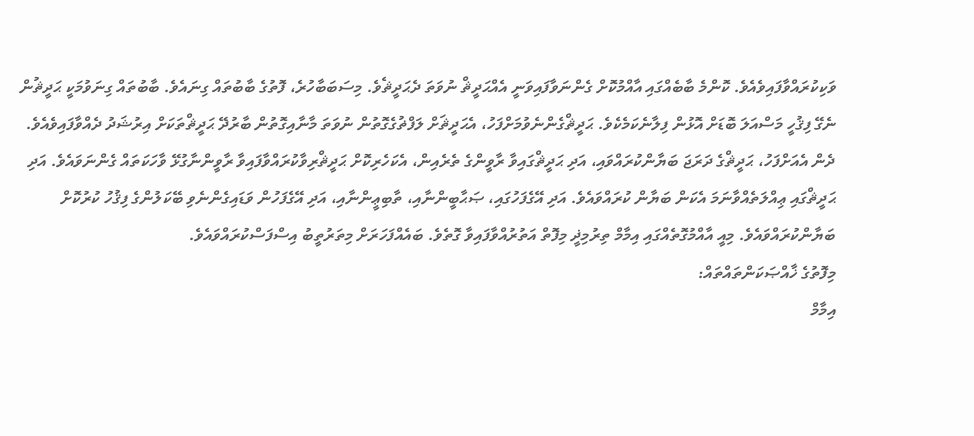ވަކިކުރައްވާފައިވެއެވެ. ކޮންމެ ބާބެއްގައި އާއްމުކޮށް ގެންނަވާފައިވަނީ އެއްޙަދީޘް ނުވަތަ ދެޙަދީޘެވެ. މިސަބަބާހުރެ، ފޮތުގެ ބާބުތައް ގިނައެވެ. ބާބުތައް ގިނަވުމަކީ ޙަދީޘުން ނެގޭ ފިޤުހީ މަސްއަލަ ބޮޑަށް އޮޅުން ފިލާނެކަމެކެވެ. ޙަދީޘްގެންނެވުމަށްފަހު، އެޙަދީޘަށް ލަފްޡުގެގޮތުން ނުވަތަ މާނާއިގޮތުން ބާރުދޭ ޙަދީޘްތަކަށް އިރުޝަދު ދެއްވާފައިވެއެވެ. ދެން އެއަށްފަހު، ޙަދީޘްގެ ދަރަޖަ ބަޔާންކުރައްވައި، އަދި ޙަދީޘްގައިވާ ރާވީންގެ ތެރެއިން، އެކަހެރިކޮށް ޙަދީޘްރިވާކުރައްވާފައިވާ ރާވީންނާގުޅޭ ވާހަކަތައް ގެންނަވައެވެ. އަދި ޙަދީޘްގައި ޢިއްލަތެއްވާނަމަ އެކަން ބަޔާން ކުރައްވައެވެ. އަދި އޭގެފަހުގައި، ޞަޙާބީންނާއި، ތާބިޢީންނާއި، އަދި އޭގެފަހުން ވަޑައިގެންނެވި ބޭކަލުންގެ ފިޤުހު ކުރުކޮށް ބަޔާންކުރައްވައެވެ. މިއީ އާއްމުގޮތެއްގައި އިމާމް ތިރުމިޛީ މިފޮތް އަތުރުއްވާފައިވާ ގޮތެވެ. ބައެއްފަހަރަށް މިތަރުތީބު އިސްފަސްކުރައްވައެވެ.
މިފޮތުގެ ޚާއްޞަކަންތައްތައް:
އިމާމް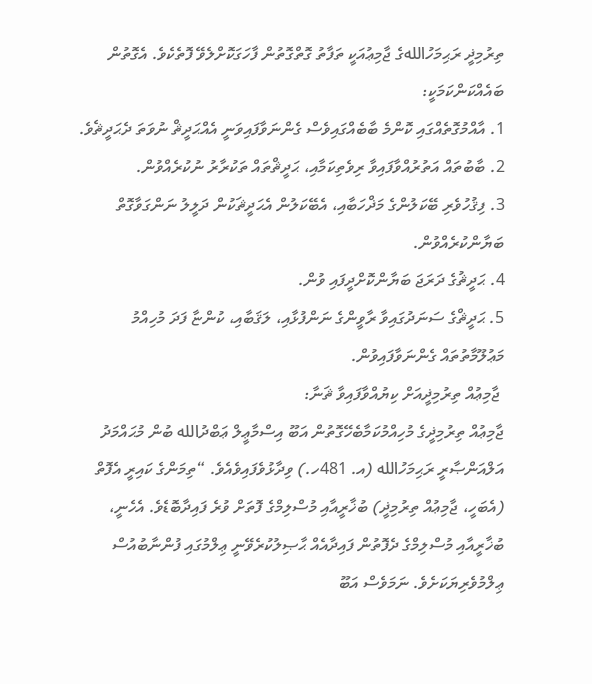ތިރުމިޛީ ރަޙިމަހުاللهގެ ޖާމިޢުއަކީ ތަފާތު ގޮތްގޮތުން ފާހަގަކޮށްލެވޭ ފޮތެކެވެ. އެގޮތުން ބައެއްކަންކަމަކީ:
1. އާއްމުގޮތެއްގައި ކޮންމެ ބާބެއްގައިވެސް ގެންނަވާފައިވަނީ އެއްޙަދީޘް ނުވަތަ ދެޙަދީޘެވެ.
2. ބާބުތައް އަތުރުއްވާފައިވާ ރިވެތިކަމާއި، ޙަދީޘްތައް ތަކުރާރު ނުކުރެއްވުން.
3. ފިޤުހުވެރި ބޭކަލުންގެ މަޛްހަބާއި، އެބޭކަލުން އެޙަދީޘަކުން ދަލީލު ނަންގަވާގޮތް ބަޔާންކުރެއްވުން.
4. ޙަދީޘުގެ ދަރަޖަ ބަޔާންކޮށްދީފައި ވުން.
5. ޙަދީޘްގެ ސަނަދުގައިވާ ރާވީންގެ ނަންފުޅާއި، ލަޤަބާއި، ކުންޏާ ފަދަ މުހިއްމު މަޢުލޫމާތުތައް ގެންނަވާފައިވުން.
 ޖާމިޢުއް ތިރުމިޛީއަށް ކިޔުއްވާފައިވާ ޘަނާ:
ޖާމިޢުއް ތިރުމިޛީގެ މުހިއްމުކަމާބެހޭގޮތުން އަބޫ އިސްމާޢީލް ޢަބްދުالله ބުން މުޙައްމަދު އަލްއަންޞާރީ ރަޙިމަހުالله (އ. 481ހ.) ވިދާޅުވެފައިވެއެވެ. “ތިމަންގެ ކައިރީ އެފޮތް (އެބަހީ، ޖާމިޢުއް ތިރުމިޛީ) ބުޚާރީއާއި މުސްލިމްގެ ފޮތަށް ވުރެ ފައިދާބޮޑެވެ. އެހެނީ، ބުޚާރީއާއި މުސްލިމްގެ ދެފޮތުން ފައިދާއެއް ޙާޞިލުކުރެވޭނީ ޢިލްމުގައި ފުންނާބުއުސް ޢިލްމުވެރިޔަކަށެވެ. ނަމަވެސް އަބޫ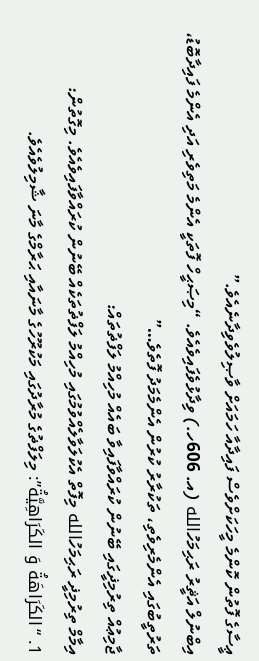ޢީސާގެ ފޮތުން ކޮންމެ މީހަކަށްވެސް ފައިދާއާ ހަމައަށް ވާޞިލުވެވިދާނެއެވެ.”
އިބްނުލް އަޘީރު ރަޙިމަހުالله (އ. 606ހ.) ވިދާޅުވެފައިވެއެވެ. “މިޞަޙީހް ފޮތަކީ އެންމެ މަތިވެރި އަދި އެންމެ ފައިދާބޮޑު، ތަރުތީބުގައި އެންމެރިވެތި، ތަކުރާރު ކުރުން އެންމެމަދު ފޮތެވެ…”
ޖާމިޢުއް ތިރުމިޛީގައި ބޭނުން ކުރައްވާފައިވާ ބައެއް މުހިއްމު ލަފްޡުތައް:
އިމާމް ތިރުމިޛީ ރަޙިމަހުالله މިފޮތް އެކުލަވާލެއްވުމުގައި މުހިއްމު ލަފްޡުތަކެއް ބޭނުން ކުރައްވާފައިވެއެވެ. މިގޮތުން:
1. “الكَرَاهَةُ وَ الكَرَاهِيَّةُ”: މިލަފްޡުގެ މުރާދުގައި މަކުރޫހުގެ މާނައާއި ޙަރާމްގެ މާނަ ޝާމިލުވެއެވެ.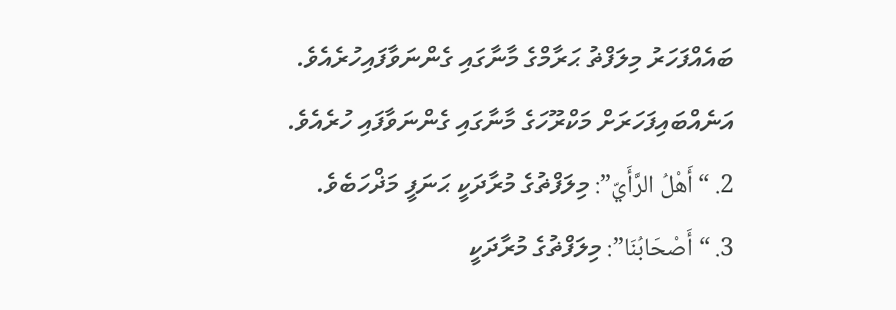ބައެއްފަހަރު މިލަފްޡު ޙަރާމްގެ މާނާގައި ގެންނަވާފައިހުރެއެވެ. އަނެއްބައިފަހަރަށް މަކްރޫހަގެ މާނާގައި ގެންނަވާފައި ހުރެއެވެ.
2. “أَهْلُ الرَّأَيّ”: މިލަފްޡުގެ މުރާދަކީ ޙަނަފީ މަޛްހަބެވެ.
3. “أَصْحَابُنَا”: މިލަފްޡުގެ މުރާދަކީ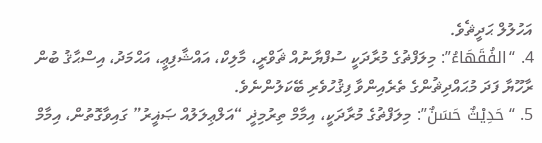އަހުލުލް ޙަދީޘެވެ.
4. “الفُقَهَاءُ”: މިލަފްޡުގެ މުރާދަކީ ސުފްޔާނުއް ޘަވްރީ، މާލިކް، އައްޝާފިޢީ، އަޙްމަދު، އިސްޙާޤު ބުން ރާހޫޔާ ފަދަ މުޙައްދިޘުންގެ ތެރެއިންވާ ފިޤުހުވެރި ބޭކަލުންނެވެ.
5. “حَدِيْثٌ حَسَنٌ”: މިލަފްޡުގެ މުރާދަކީ، އިމާމް ތިރުމިޛީ “އަލްޢިލަލުއް ޞަޣީރު” ގައިވާގޮތުން، އިމާމް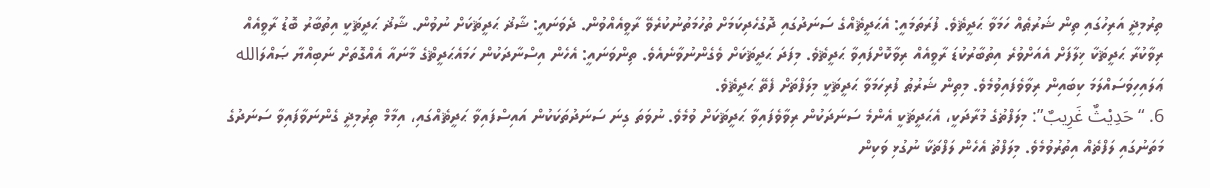ތިރުމިޛީ އަރިހުގައި ތިން ޝަރުޠެއް ހަމަވާ ޙަދީޘެވެ. ފުރަތަމައީ: އެޙަދީޘެއްގެ ސަނަދުގައި ދޮގުހެދިކަމަށް ތުހުމަތުނުކުރެވޭ ރާވީއެއްވުން. ދެވަނައީ: ޝާޛު ޙަދީޘަކަށް ނުވުން. ޝާޛު ޙަދީޘަކީ އިތުބާރު ބޮޑު ރާވީއެއް ރިވާކުރާ ޙަދީޘަކާ ޚިލާފަށް އެއަށްވުރެ އިތުބާރުކުޑަ ރާވީއެއް ރިވާކޮށްފައިވާ ޙަދީޘެވެ. މިފަދަ ޙަދީޘަކަށް ވެގެންނުވާނެއެވެ. ތިންވަނައީ: އެހެން އިސްނާދަކުން ހަމައެޙަދީޘްގެ މާނައާ އެއްގޮތަށް ނަބިއްޔާ ޞައްލަالله ޢަލައިހިވަސައްލަމަ ކިބައިން ރިވާވެފައިވުމެވެ. މިތިން ޝަރުޠު ފުރިހަމަވާ ޙަދީޘަކީ މިލަފްޡަށް ފެތޭ ޙަދީޘެވެ.
6. “حَدِيْثٌ غَرِيبٌ”: މިލަފްޡުގެ މުރާދަކީ، އެޙަދީޘަކީ އެންމެ ސަނަދަކުން ރިވާވެފައިވާ ޙަދީޘަކަށް ވުމެވެ. ނުވަތަ ގިނަ ސަނަދުތަކަކުން އައިސްފައިވާ ޙަދީޘެއްގައި، އިމާމް ތިރުމިޛީ ގެންނަވާފައިވާ ސަނަދުގެ މަތަނުގައި ލަފްޡެއް އިތުރުވުމެވެ. މިލަފްޡު އެހެން ލަފްޡަކާ ނުގުޅި ވަކިން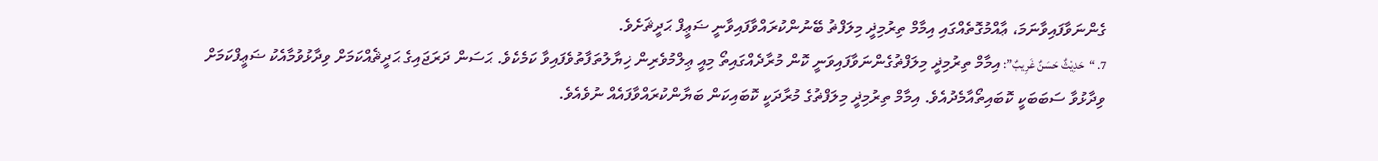ގެންނަވާފައިވާނަމަ، ޢާއްމުގޮތެއްގައި އިމާމް ތިރުމިޛީ މިލަފްޡު ބޭނުންކުރައްވާފައިވާނީ ޟަޢީފް ޙަދީޘަށެވެ.
7. “حَدِيْثٌ حَسَنٌ غَرِيبٌ”: އިމާމް ތިރުމިޛީ މިލަފްޡުގެންނަވާފައިވަނީ ކޮން މުރާދެއްގައިތޯ މިއީ ޢިލްމުވެރިން ޚިޔާލުތަފާތުވެފައިވާ ކަމެކެވެ. ޙަސަން ދަރަޖައިގެ ޙަދީޘެއްކަމަށް ވިދާޅުވުމާއެކު ޟަޢީފްކަމަށް ވިދާޅުވާ ސަބަބަކީ ކޮބައިތޯއާމެދުއެވެ. އިމާމް ތިރުމިޛީ މިލަފްޡުގެ މުރާދަކީ ކޮބައިކަން ބަޔާންކުރައްވާފައެއް ނުވެއެވެ.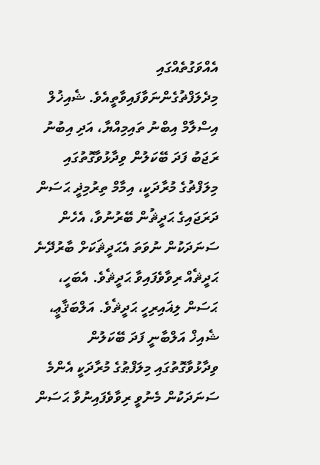އެއްވަގުތެއްގައި މިދެލަފްޡުގެންނަވާފައިވާތީއެވެ. ޝެއިޚުލް އިސްލާމް އިބްނު ތައިމިއްޔާ، އަދި އިބުނު ރަޖަބު ފަދަ ބޭކަލުން ވިދާޅުވާގޮތުގައި މިލަފްޡުގެ މުރާދަކީ، އިމާމް ތިރުމިޛީ ޙަސަން ދަރަޖައިގެ ޙަދީޘުން ބޭރުނުވާ، އެހެން ސަނަދަކުން ނުވަތަ އެޙަދީޘަކަށް ބާރުދޭނެ ޙަދީޘެއް ރިވާވެފައިވާ ޙަދީޘެވެ. އެބަހީ، ޙަސަން ލިޣައިރިހީ ޙަދީޘެވެ. އަލްބަޤާޢީ، ޝެއިޚް އަލްބާނީ ފަދަ ބޭކަލުން ވިދާޅުވާގޮތުގައި މިލަފްޠުގެ މުރާދަކީ އެންމެ ސަނަދަކުން މެނުވީ ރިވާވެފައިނުވާ ޙަސަން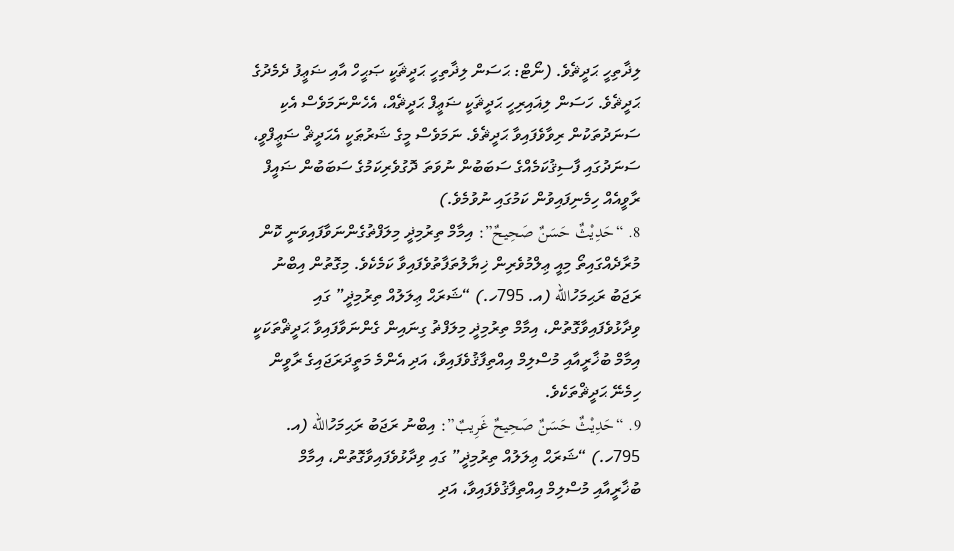ލިޛާތިހީ ޙަދީޘެވެ. (ނޯޓް: ޙަސަން ލިޛާތިހީ ޙަދީޘަކީ ޞަޙީހް އާއި ޟަޢީފު ދެމެދުގެ ޙަދީޘެވެ. ހަސަން ލިޣައިރިހީ ޙަދީޘަކީ ޟަޢީފް ޙަދީޘެއް، އެހެންނަމަވެސް އެކި ސަނަދުތަކުން ރިވާވެފައިވާ ޙަދީޘެވެ. ނަމަވެސް މީގެ ޝަރުޠަކީ އެޙަދީޘް ޟަޢީފްވީ، ސަނަދުގައި ފާސިޤުކަމެއްގެ ސަބަބުން ނުވަތަ ދޮގުވެރިކަމުގެ ސަބަބުން ޟައީފް ރާވީއެއް ހިމެނިފައިވުން ކަމުގައި ނުވުމެވެ.)
8. “حَدِيْثٌ حَسَنٌ صَحِيحٌ”: އިމާމް ތިރުމިޛީ މިލަފްޡުގެންނަވާފައިވަނީ ކޮން މުރާދެއްގައިތޯ މިއީ ޢިލްމުވެރިން ޚިޔާލުތަފާތުވެފައިވާ ކަމެކެވެ. މިގޮތުން އިބްނު ރަޖަބު ރަޙިމަހުالله (އ. 795ހ.) “ޝަރަޙް ޢިލަލުއް ތިރުމިޛީ” ގައި ވިދާޅުވެފައިވާގޮތުން، އިމާމް ތިރުމިޛީ މިލަފްޡު ގިނައިން ގެންނަވާފައިވާ ޙަދީޘްތަކަކީ އިމާމް ބުޚާރީއާއި މުސްލިމް އިއްތިފާޤުވެފައިވާ، އަދި އެންމެ މަތީދަރަޖައިގެ ރާވީން ހިމެނޭ ޙަދީޘްތަކެވެ.
9. “حَدِيْثٌ حَسَنٌ صَحِيحٌ غَرِيبٌ”: އިބްނު ރަޖަބު ރަޙިމަހުالله (އ. 795ހ.) “ޝަރަޙް ޢިލަލުއް ތިރުމިޛީ” ގައި ވިދާޅުވެފައިވާގޮތުން، އިމާމް ބުޚާރީއާއި މުސްލިމް އިއްތިފާޤުވެފައިވާ، އަދި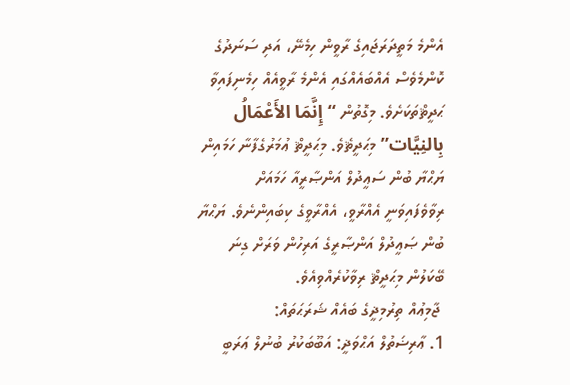އެންމެ މަތީދަރަޖައިގެ ރާވީން ހިމެނޭ، އަދި ސަނަދުގެ ކޮންމެވެސް އެއްބައެއްގައި އެންމެ ރާވީއެއް ހިމެނިފައިވާ ޙަދީޘްތަކަށެވެ. މިގޮތުން “إِنَّمَا الأَعْمَالُ بِالنِيَّات” މިޙަދީޘެވެ. މިޙަދީޘް ޢުމަރުގެފާނާ ހަމައިން ޔަޙްޔާ ބުން ސަޢީދުލް އަންޞާރީއާ ހަމައަށް ރިވާވެފައިވަނީ އެއްރާވީ، އެއްރާވީގެ ކިބައިންނެވެ. ޔަޙްޔާ ބުން ޞަޢީދުލް އަންޞާރީގެ އަރިހުން ވަރަށް ގިނަ ބޭކަލުން މިޙަދީޘް ރިވާކުރެއްވިއެވެ.
 ޖާމިޢުއް ތިރުމިޛީގެ ބައެއް ޝަރަޙަތައް:
1. ޢާރިޟަތުލް އަޙްވަޛީ: އަބޫބަކުރު ބުނުލް ޢަރަބީ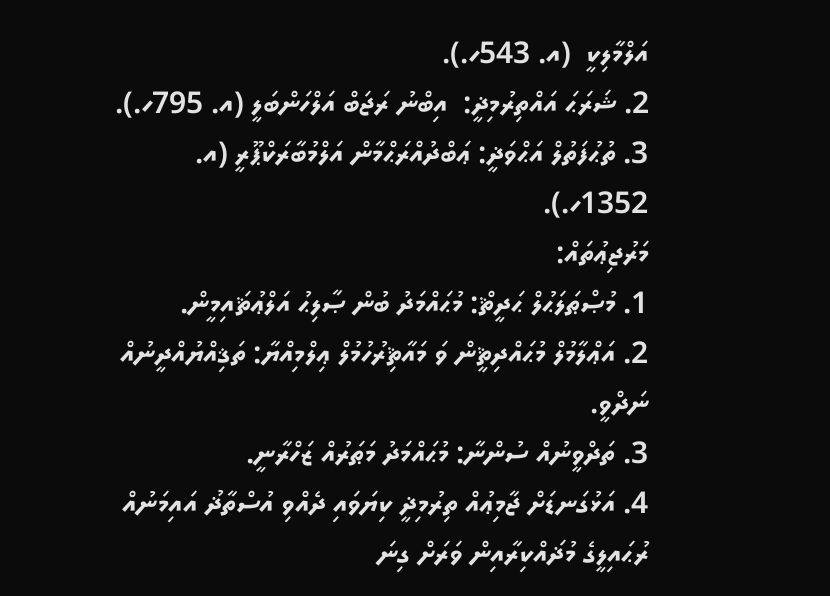އަލްމާލިކީ  (އ. 543ހ.).
2. ޝަރަޙަ އައްތިރުމިޛީ:  އިބްނު ރަޖަބް އަލްހަންބަލީ (އ. 795ހ.).
3. ތުޙުފަތުލް އަޙްވަޛީ: ޢަބްދުއްރަޙްމާން އަލްމުބާރަކްޕޫރީ (އ. 1352ހ.).
މަރުޖިޢުތައް:
1. މުޞްޠަލަޙުލް ޙަދީޘް: މުޙައްމަދު ބުން ޞާލިޙު އަލްޢުޘައިމީން.
2. އަޢްލާމުލް މުޙައްދިޘީން ވަ މައާޘިރުހުމުލް ޢިލްމިއްޔާ: ތަޤިއްޔުއްދީނުއް ނަދްވީ.
3. ތަދްވީނުއް ސުންނާ: މުޙައްމަދު މަޠަރުއް ޒަހްރާނީ.
4. އަޅުގަނޑަށް ޖާމިޢުއް ތިރުމިޛީ ކިޔަވައި ދެއްވި އުސްތާޛު އައިމަނުއް ރުޙައިލީގެ މުޛައްކިރާއިން ވަރަށް ގިނަ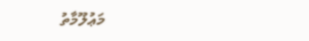މަޢުލޫމާތު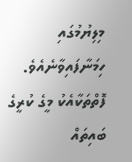މިލިޔުމުގައި ހިމަނާފައިވާނެއެވެ.
ފޮތްތަކާއެކު މީގެ ކުރީގެ ބައިތައް